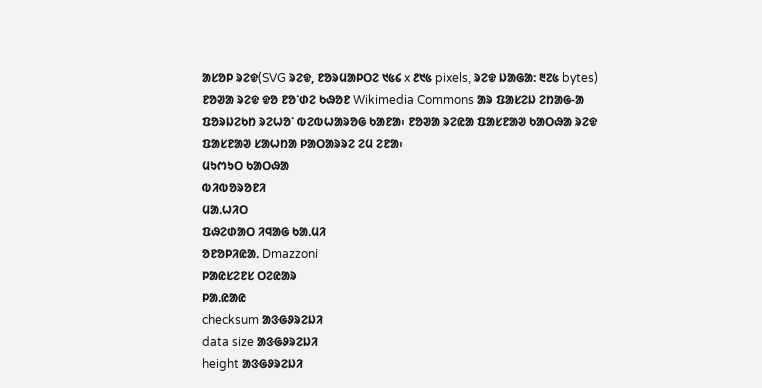ᱟᱥᱚᱞ ᱨᱮᱫ(SVG ᱨᱮᱫ, ᱱᱚᱨᱢᱟᱞᱛᱮ ᱑᱕᱔ x ᱒᱑᱕ pixels, ᱨᱮᱫ ᱡᱟᱜᱟ: ᱓᱗᱕ bytes)
ᱱᱚᱣᱟ ᱨᱮᱫ ᱫᱚ ᱱᱚᱸᱰᱮ ᱠᱷᱚᱱ Wikimedia Commons ᱟᱨ ᱯᱟᱥᱮᱡ ᱮᱴᱟᱜ-ᱟ ᱯᱚᱨᱡᱮᱠᱴ ᱨᱮᱦᱚᱸ ᱵᱮᱵᱦᱟᱨᱚᱜ ᱠᱟᱱᱟ᱾ ᱱᱚᱣᱟ ᱨᱮᱭᱟ ᱯᱟᱥᱱᱟᱣ ᱠᱟᱛᱷᱟ ᱨᱮᱫ ᱯᱟᱥᱱᱟᱣ ᱥᱟᱦᱴᱟ ᱞᱟᱛᱟᱨᱨᱮ ᱮᱢ ᱮᱱᱟ᱾
ᱢᱩᱬᱩᱛ ᱠᱟᱛᱷᱟ
ᱵᱤᱵᱚᱨᱚᱱᱤ
ᱢᱟᱹᱦᱤᱛ
ᱯᱷᱮᱰᱟᱛ ᱤᱧᱟᱜ ᱠᱟᱹᱢᱤ
ᱚᱱᱚᱞᱤᱭᱟᱹ Dmazzoni
ᱞᱟᱭᱥᱮᱱᱥ ᱛᱮᱭᱟᱨ
ᱞᱟ.ᱭᱟᱭ
checksum ᱟᱝᱜᱽᱨᱮᱡᱤ
data size ᱟᱝᱜᱽᱨᱮᱡᱤ
height ᱟᱝᱜᱽᱨᱮᱡᱤ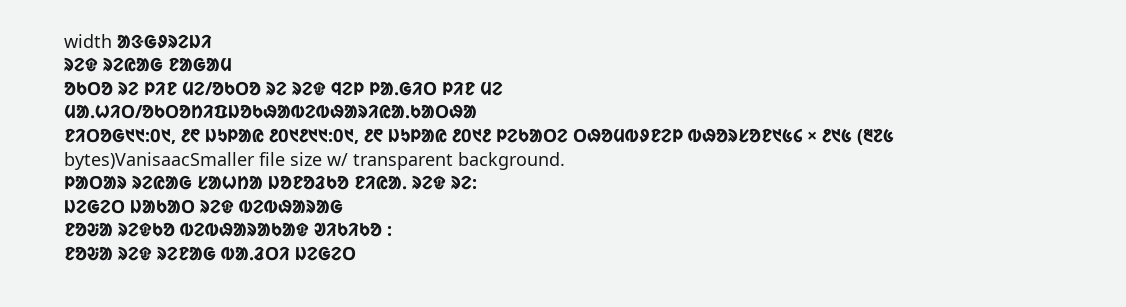width ᱟᱝᱜᱽᱨᱮᱡᱤ
ᱨᱮᱫ ᱨᱮᱭᱟᱜ ᱱᱟᱜᱟᱢ
ᱚᱠᱛᱚ ᱨᱮ ᱞᱤᱱ ᱢᱮ/ᱚᱠᱛᱚ ᱨᱮ ᱨᱮᱫ ᱧᱮᱞ ᱞᱟᱹᱜᱤᱛ ᱞᱤᱱ ᱢᱮ
ᱢᱟᱹᱦᱤᱛ/ᱚᱠᱛᱚᱴᱤᱯᱡᱚᱠᱷᱟᱵᱮᱵᱷᱟᱨᱤᱭᱟᱹᱠᱟᱛᱷᱟ
ᱱᱤᱛᱚᱜ᱑᱑:᱐᱑, ᱒᱖ ᱡᱩᱞᱟᱭ ᱒᱐᱑᱒᱑᱑:᱐᱑, ᱒᱖ ᱡᱩᱞᱟᱭ ᱒᱐᱑᱒ ᱞᱮᱠᱟᱛᱮ ᱛᱷᱚᱢᱵᱽᱱᱮᱞ ᱵᱷᱚᱨᱥᱚᱱ᱑᱕᱔ × ᱒᱑᱕ (᱓᱗᱕ bytes)VanisaacSmaller file size w/ transparent background.
ᱞᱟᱛᱟᱨ ᱨᱮᱭᱟᱜ ᱥᱟᱦᱴᱟ ᱡᱚᱱᱚᱲᱠᱚ ᱱᱤᱭᱟᱹ ᱨᱮᱫ ᱨᱮ:
ᱡᱮᱜᱮᱛ ᱡᱟᱠᱟᱛ ᱨᱮᱫ ᱵᱮᱵᱷᱟᱨᱟᱜ
ᱱᱚᱶᱟ ᱨᱮᱫᱠᱚ ᱵᱮᱵᱷᱟᱨᱟᱠᱟᱫ ᱣᱤᱠᱤᱠᱚ :
ᱱᱚᱶᱟ ᱨᱮᱫ ᱨᱮᱱᱟᱜ ᱵᱟᱹᱲᱛᱤ ᱡᱮᱜᱮᱛ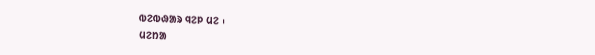ᱵᱮᱵᱷᱟᱨ ᱧᱮᱞ ᱢᱮ ᱾
ᱢᱮᱴᱟ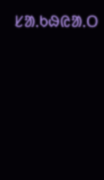ᱥᱟᱹᱠᱷᱭᱟᱹᱛ